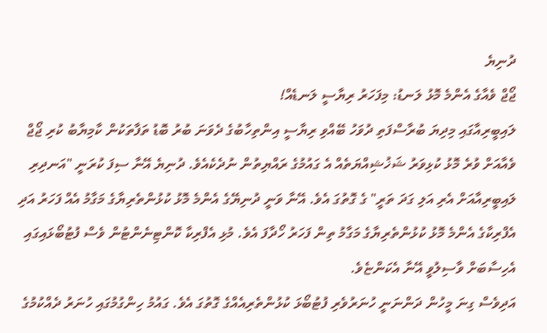ދުނިޔެ
ޖޯޖް ވެއާގެ އެންމެ މޮޅު ލަނޑު: މިފަހަރު ރިޔާސީ ލަނޑެއް!
ލައިބީރިއާގައި މިދިޔަ ބުރާސްފަތި ދުވަހު ބޭއްވި ރިޔާސީ އިންތިހާބުގެ ދެވަނަ ބުރު ބޮޑު ތަފާތަކުން ކާމިޔާބު ކުރި ޖޯޖް ވެއާއަށް ވުރެ މޮޅު ކުޅިވަރު ޝަޚުޝިއްޔަތެއް އެ ގައުމުގެ ރައްޔިތުން ނުދެކެއެވެ. ދުނިޔެ އޭނާ ސިފަ ކުރަނީ "އަނދިރި ލައިބީރިއާއަށް އެރި އަލި ގަދަ ތަރީ" ގެ ގޮތުގަ އެވެ. އޭނާ ވަނީ ދުނިޔޭގެ އެންމެ މޮޅު ކުޅުންތެރިޔާގެ މަގާމު އެއް ފަހަރު އަދި އެފްރިކާގެ އެންމެ މޮޅު ކުޅުންތެރިޔާގެ މަގާމު ތިން ފަހަރު ހޯދާފަ އެވެ. މުޅި އެފްރިކާ ކޮންޓިނެންޓުން ވެސް ފުޓުބޯޅައިގައި އެހިސާބަށް ވާސިލުވީ އޭނާ އެކަންޏެވެ.
އަދިވެސް ގިނަ މީހުން ދަންނަނީ ހުނަރުވެރި ފުޓުބޯޅަ ކުޅުންތެރިއެއްގެ ގޮތުގަ އެވެ. ގައުމު ހިންގުމުގައި ހުނަރު ދެއްކުމުގެ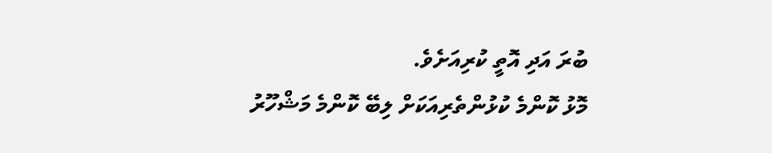ބުރަ އަދި އޮތީ ކުރިއަށެވެ.
މޮޅު ކޮންމެ ކުޅުންތެރިއަކަށް ލިބޭ ކޮންމެ މަޝްހޫރު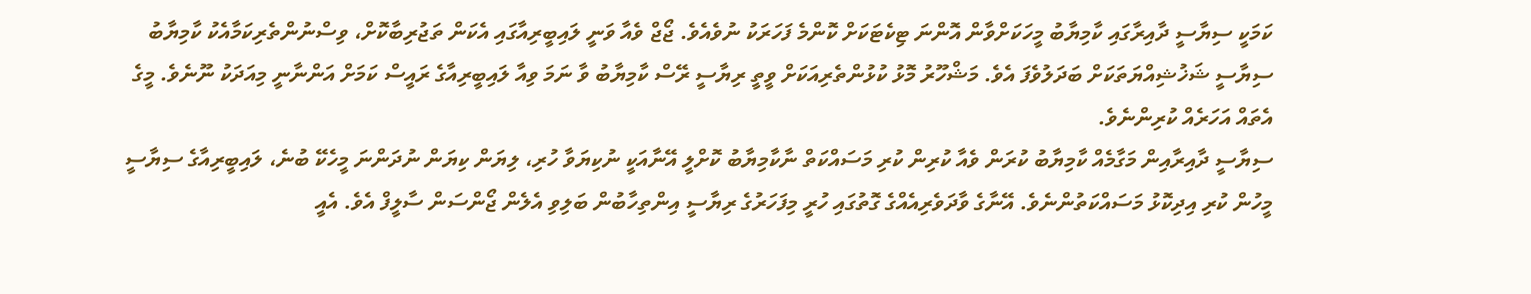ކަމަކީ ސިޔާސީ ދާއިރާގައި ކާމިޔާބު މީހަކަށްވާން އޮންނަ ޓިކެޓަކަށް ކޮންމެ ފަހަރަކު ނުވެއެވެ. ޖޯޖް ވެއާ ވަނީ ލައިބީރިއާގައި އެކަން ތަޖުރިބާކޮށް، ވިސްނުންތެރިކަމާއެކު ކާމިޔާބު ސިޔާސީ ޝަޚުޝިއްޔަތަކަށް ބަދަލުވެފަ އެވެ. މަޝްހޫރު މޮޅު ކުޅުންތެރިއަކަށް ވީތީ ރިޔާސީ ރޭސް ކާމިޔާބު ވާ ނަމަ ވިއާ ލައިބީރިއާގެ ރައީސް ކަމަށް އަންނާނީ މިއަދަކު ނޫނެވެ. މީގެ އެތައް އަހަރެއް ކުރިންނެވެ.
ސިޔާސީ ދާއިރާއިން މަގާމެއް ކާމިޔާބު ކުރަން ވެއާ ކުރިން ކުރި މަސައްކަތް ނާކާމިޔާބު ކޮށްލީ އޭނާއަކީ ނުކިޔަވާ ހުރި، ލިޔަން ކިޔަން ނުދަންނަ މީހެކޭ ބުނެ، ލައިބީރިއާގެ ސިޔާސީ މީހުން ކުރި އިދިކޮޅު މަސައްކަތުންނެވެ. އޭނާގެ ވާދަވެރިއެއްގެ ގޮތުގައި ހުރީ މިފަހަރުގެ ރިޔާސީ އިންތިހާބުން ބަލިވި އެލެން ޖޯންސަން ސާލީފް އެވެ. އެއީ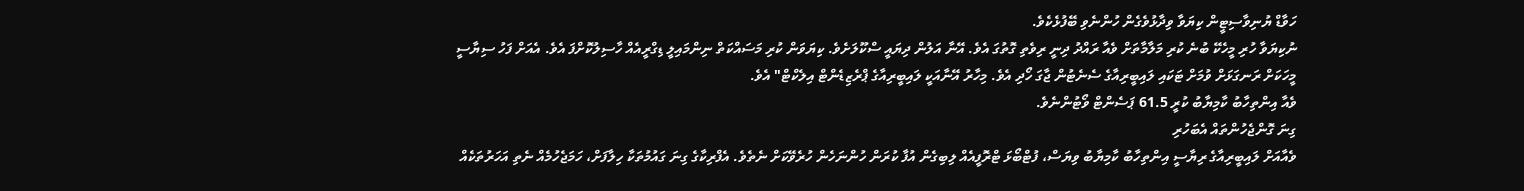ހަވާޑް ޔުނިވާސިޓީން ކިޔަވާ ވިދާޅުވެގެން ހުންނެވި ބޭފުޅެކެވެ.
ނުކިޔަވާ ހުރި މީހެކޭ ބުނެ ކުރި މަލާމާތަށް ވެއާ ރައްދު ދިނީ ރިވެތި ގޮތުގަ އެވެ. އޭނާ އަލުން ދިޔައީ ސްކޫލަށެވެ. ކިޔަވަން ކުރި މަސައްކަތް ނިންމައިލީ ޑިގްރީއެއް ހާސިލުކޮށްފަ އެވެ. އެއަށް ފަހު ސިޔާސީ މީހަކަށް ރަނގަޅަށް ވުމަށް ޓަކައި ލައިބީރިއާގެ ސެނެޓުން ޖާގަ ހޯދި އެވެ. މިހާރު އޭނާއަކީ ލައިބީރިއާގެ ޕްރެޒިޑެންޓް އިލެކްޓް" އެވެ.
ވެއާ އިންތިހާބު ކާމިޔާބު ކުރީ 61.5 ޕަސެންޓް ވޯޓުންނެވެ.
ގިނަ ގޮންޖެހުންތައް އެބަހުރި
ވެއާއަށް ލައިބީރިއާގެ ރިޔާސީ އިންތިހާބު ކާމިޔާބު ވިޔަސް، ފުޓްބޯޅަ ޓްރޮފީއެއް ލިބިގެން އުފާ ކުރަން ހުންނަހެން ހުރެވޭކަށް ނެތެވެ. އެފްރިކާގެ ގިނަ ގައުމުތަކާ ހިލާފަށް، ހަމަޖެހުމެއް ނެތި އަހަރުތަކެއް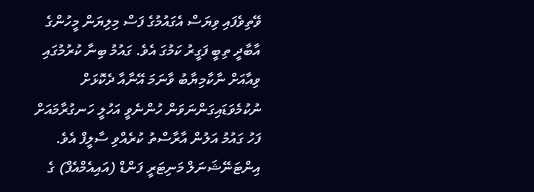ވޭތިވެފައި ވިޔަސް އެގައުމުގެ ފަސް މިލިޔަން މީހުންގެ އާބާދީ ތިބީ ފަގީރު ކަމުގަ އެވެ. ގައުމު ބިނާ ކުރުމުގައި ވިއާއަށް ނާކާމިޔާބު ވާނަމަ އޭނާއާ ދެކޮޅަށް ނުކުމެވަޑައިގަންނަވަން ހުންނެވީ އަހުލީ ހަނގުރާމައަށް ފަހު ގައުމު އަލުން އާރާސްތު ކުރެއްވި ސާލީފް އެވެ.
އިންޓަނޭޝަނަލް މަނިޓަރީ ފަންޑް (އައިއެމްއެފް) ގެ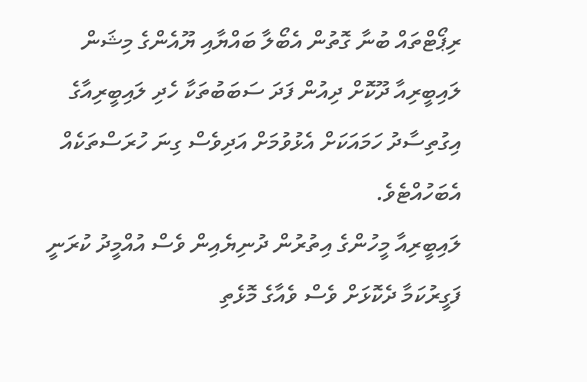ރިޕޯޓްތައް ބުނާ ގޮތުން އެބޯލާ ބައްޔާއި ޔޫއެންގެ މިޝަން ލައިބީރިއާ ދޫކޮށް ދިއުން ފަދަ ސަބަބުތަކާ ހެދި ލައިބީރިއާގެ އިގުތިސާދު ހަމައަކަށް އެޅުވުމަށް އަދިވެސް ގިނަ ހުރަސްތަކެއް އެބަހުއްޓެވެ.
ލައިބީރިއާ މީހުންގެ އިތުރުން ދުނިޔެއިން ވެސް އުއްމީދު ކުރަނީ ފަގީރުކަމާ ދެކޮޅަށް ވެސް ވެއާގެ މޮޅެތި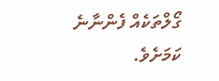ގޯލްތަކެއް ފެންނާނެ ކަމަށެވެ.